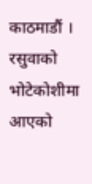काठमाडौं । रसुवाको भोटेकोशीमा आएको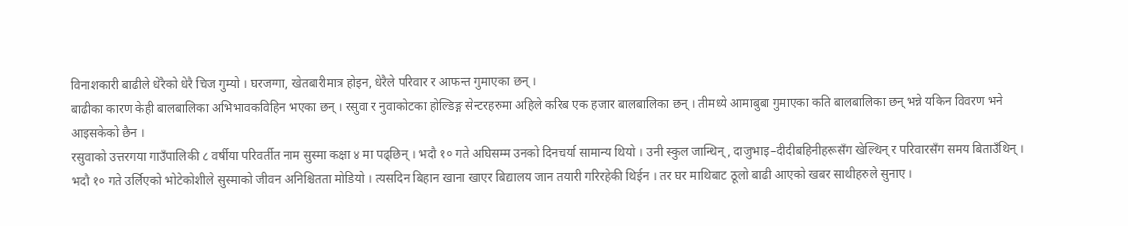विनाशकारी बाढीले धेरैको धेरै चिज गुम्यो । घरजग्गा, खेतबारीमात्र होइन, धेरैले परिवार र आफन्त गुमाएका छन् ।
बाढीका कारण केही बालबालिका अभिभावकविहिन भएका छन् । रसुवा र नुवाकोटका होल्डिङ्ग सेन्टरहरुमा अहिले करिब एक हजार बालबालिका छन् । तीमध्ये आमाबुबा गुमाएका कति बालबालिका छन् भन्ने यकिन विवरण भने आइसकेको छैन ।
रसुवाको उत्तरगया गाउँपालिकी ८ वर्षीया परिवर्तीत नाम सुस्मा कक्षा ४ मा पढ्छिन् । भदौ १० गते अघिसम्म उनको दिनचर्या सामान्य थियो । उनी स्कुल जान्थिन्, दाजुभाइ–दीदीबहिनीहरूसँग खेल्थिन् र परिवारसँग समय बिताउँथिन् ।
भदौ १० गते उर्लिएको भोटेकोशीले सुस्माको जीवन अनिश्चितता मोडियो । त्यसदिन बिहान खाना खाएर बिद्यालय जान तयारी गरिरहेकी थिईन । तर घर माथिबाट ठूलो बाढी आएको खबर साथीहरुले सुनाए ।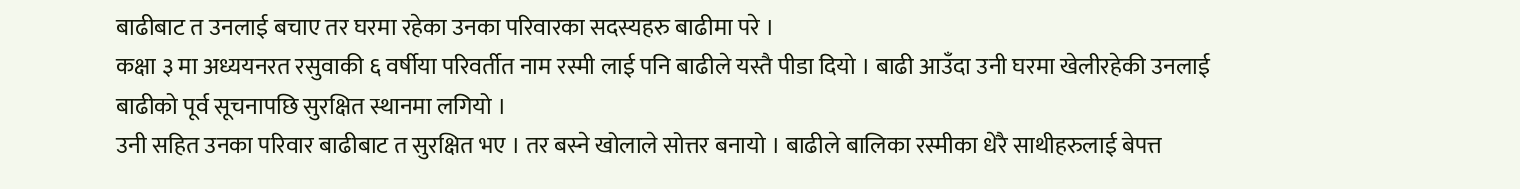बाढीबाट त उनलाई बचाए तर घरमा रहेका उनका परिवारका सदस्यहरु बाढीमा परे ।
कक्षा ३ मा अध्ययनरत रसुवाकी ६ वर्षीया परिवर्तीत नाम रस्मी लाई पनि बाढीले यस्तै पीडा दियो । बाढी आउँदा उनी घरमा खेलीरहेकी उनलाई बाढीको पूर्व सूचनापछि सुरक्षित स्थानमा लगियो ।
उनी सहित उनका परिवार बाढीबाट त सुरक्षित भए । तर बस्ने खोलाले सोत्तर बनायो । बाढीले बालिका रस्मीका धेरै साथीहरुलाई बेपत्त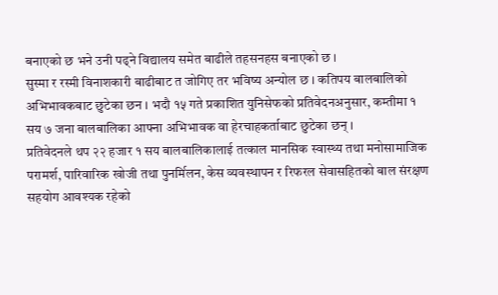बनाएको छ भने उनी पढ्ने विद्यालय समेत बाढीले तहसनहस बनाएको छ ।
सुस्मा र रस्मी विनाशकारी बाढीबाट त जोगिए तर भविष्य अन्योल छ । कतिपय बालबालिको अभिभावकबाट छुटेका छन । भदौ १५ गते प्रकाशित युनिसेफको प्रतिवेदनअनुसार, कम्तीमा १ सय ७ जना बालबालिका आफ्ना अभिभावक वा हेरचाहकर्ताबाट छुटेका छन् ।
प्रतिवेदनले थप २२ हजार १ सय बालबालिकालाई तत्काल मानसिक स्वास्थ्य तथा मनोसामाजिक परामर्श, पारिवारिक खोजी तथा पुनर्मिलन, केस व्यवस्थापन र रिफरल सेवासहितको बाल संरक्षण सहयोग आवश्यक रहेको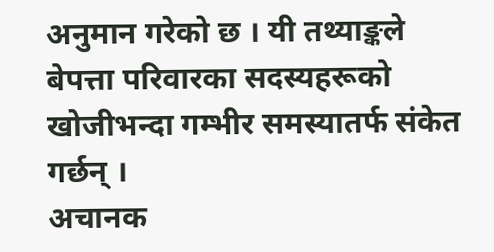अनुमान गरेको छ । यी तथ्याङ्कले बेपत्ता परिवारका सदस्यहरूको खोजीभन्दा गम्भीर समस्यातर्फ संकेत गर्छन् ।
अचानक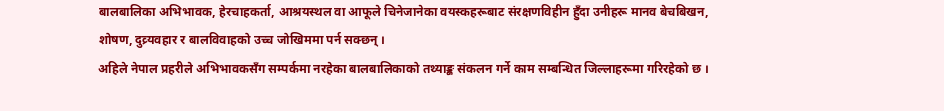बालबालिका अभिभावक, हेरचाहकर्ता, आश्रयस्थल वा आफूले चिनेजानेका वयस्कहरूबाट संरक्षणविहीन हुँदा उनीहरू मानव बेचबिखन, शोषण, दुव्र्यवहार र बालविवाहको उच्च जोखिममा पर्न सक्छन् ।
अहिले नेपाल प्रहरीले अभिभावकसँग सम्पर्कमा नरहेका बालबालिकाको तथ्याङ्क संकलन गर्ने काम सम्बन्धित जिल्लाहरूमा गरिरहेको छ ।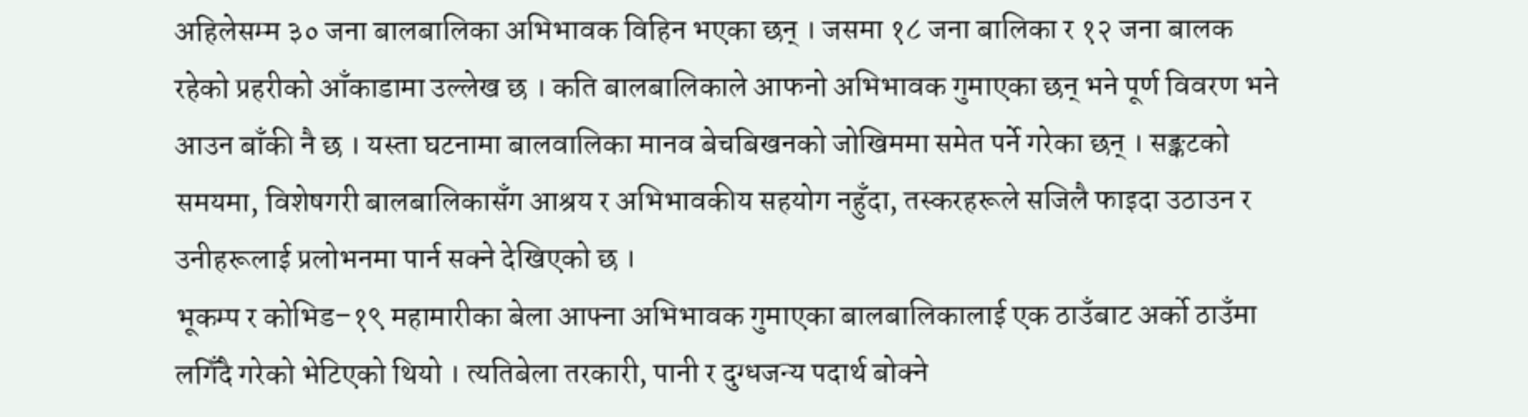अहिलेसम्म ३० जना बालबालिका अभिभावक विहिन भएका छन् । जसमा १८ जना बालिका र १२ जना बालक रहेको प्रहरीको आँकाडामा उल्लेख छ । कति बालबालिकाले आफनो अभिभावक गुमाएका छन् भने पूर्ण विवरण भने आउन बाँकी नै छ । यस्ता घटनामा बालवालिका मानव बेचबिखनको जोखिममा समेत पर्ने गरेका छन् । सङ्कटको समयमा, विशेषगरी बालबालिकासँग आश्रय र अभिभावकीय सहयोग नहुँदा, तस्करहरूले सजिलै फाइदा उठाउन र उनीहरूलाई प्रलोभनमा पार्न सक्ने देखिएको छ ।
भूकम्प र कोभिड–१९ महामारीका बेला आफ्ना अभिभावक गुमाएका बालबालिकालाई एक ठाउँबाट अर्को ठाउँमा लगिँदै गरेको भेटिएको थियो । त्यतिबेला तरकारी, पानी र दुग्धजन्य पदार्थ बोक्ने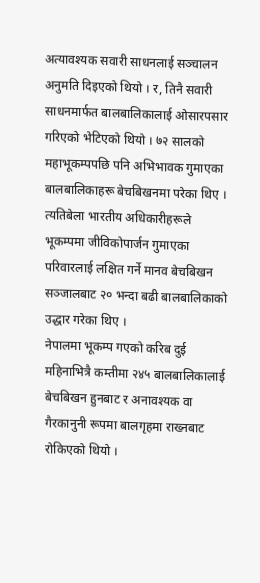अत्यावश्यक सवारी साधनलाई सञ्चालन अनुमति दिइएको थियो । र, तिनै सवारी साधनमार्फत बालबालिकालाई ओसारपसार गरिएको भेटिएको थियो । ७२ सालको महाभूकम्पपछि पनि अभिभावक गुमाएका बालबालिकाहरू बेचबिखनमा परेका थिए ।
त्यतिबेला भारतीय अधिकारीहरूले भूकम्पमा जीविकोपार्जन गुमाएका परिवारलाई लक्षित गर्ने मानव बेचबिखन सञ्जालबाट २० भन्दा बढी बालबालिकाको उद्धार गरेका थिए ।
नेपालमा भूकम्प गएको करिब दुई महिनाभित्रै कम्तीमा २४५ बालबालिकालाई बेचबिखन हुनबाट र अनावश्यक वा गैरकानुनी रूपमा बालगृहमा राख्नबाट रोकिएको थियो ।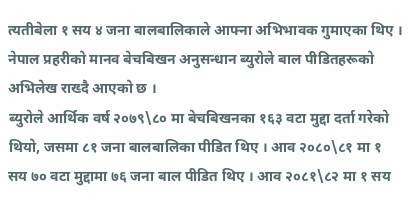त्यतीबेला १ सय ४ जना बालबालिकाले आफ्ना अभिभावक गुमाएका थिए । नेपाल प्रहरीको मानव बेचबिखन अनुसन्धान ब्युरोले बाल पीडितहरूको अभिलेख राख्दै आएको छ ।
ब्युरोले आर्थिक वर्ष २०७९\८० मा बेचबिखनका १६३ वटा मुद्दा दर्ता गरेको थियो, जसमा ८१ जना बालबालिका पीडित थिए । आव २०८०\८१ मा १ सय ७० वटा मुद्दामा ७६ जना बाल पीडित थिए । आव २०८१\८२ मा १ सय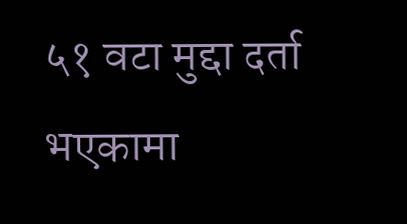५१ वटा मुद्दा दर्ता भएकामा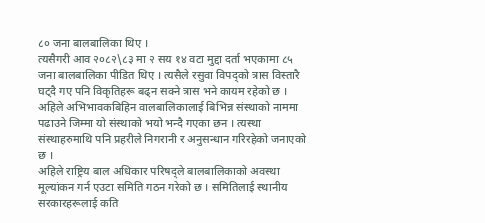८० जना बालबालिका थिए ।
त्यसैगरी आव २०८२\८३ मा २ सय १४ वटा मुद्दा दर्ता भएकामा ८५ जना बालबालिका पीडित थिए । त्यसैले रसुवा विपद्को त्रास विस्तारै घट्दै गए पनि विकृतिहरू बढ्न सक्ने त्रास भने कायम रहेको छ । अहिले अभिभावकबिहिन वालबालिकालाई बिभिन्न संस्थाको नाममा पढाउने जिम्मा यो संस्थाको भयो भन्दै गएका छन । त्यस्था संस्थाहरुमाथि पनि प्रहरीले निगरानी र अनुसन्धान गरिरहेको जनाएको छ ।
अहिले राष्ट्रिय बाल अधिकार परिषद्ले बालबालिकाको अवस्था मूल्यांकन गर्न एउटा समिति गठन गरेको छ । समितिलाई स्थानीय सरकारहरूलाई कति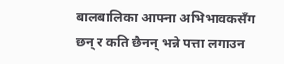बालबालिका आफ्ना अभिभावकसँग छन् र कति छैनन् भन्ने पत्ता लगाउन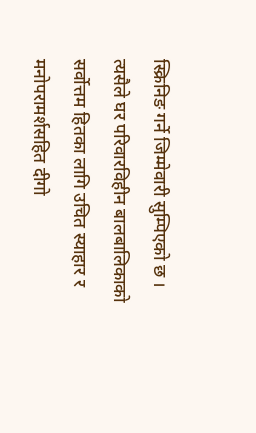स्क्रिनिङ गर्ने जिम्मेवारी सुम्पिएको छ । त्यसैले घर परिवारविहीन बालबालिकाको सर्वोत्तम हितका लागि उचित स्याहार र मनोपरामर्शसहित दीगो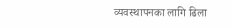व्यवस्थापनका लागि ढिला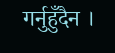गर्नुहुँदैन ।